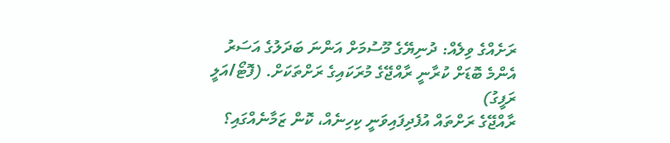ރަށެއްގެ ވިލެއް: ދުނިޔޭގެ މޫސުމަށް އަންނަ ބަދަލުގެ އަސަރު އެންމެ ބޮޑަށް ކުރާނީ ރާއްޖޭގެ މުރަކައިގެ ރަށްތަކަށް. (ފޮޓޯ/އަލީ ރަފީގު)
ރާއްޖޭގެ ރަށްތައް އުފެދިފައިވަނީ ކިހިނެއް، ކޮން ޒަމާނެއްގައި؟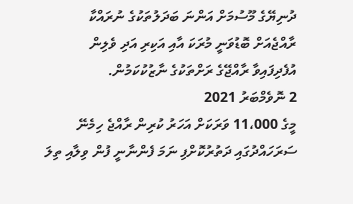ދުނިޔޭގެ މޫސުމަށް އަންނަ ބަދަލުތަކުގެ ނުރައްކާ ރާއްޖެއަށް ބޮޑުވަނީ މުރަކަ އާއި އަކިރި އަދި ވެލިން އުފެދިފައިވާ ރާއްޖޭގެ ރަށްތަކުގެ ނާޒުކުކަމުން.
2 ނޮވެމްބަރު 2021
މީގެ 11،000 ވަރަކަށް އަހަރު ކުރިން ރާއްޖެ ހިމެނޭ ސަރަހައްދުގައި ދަތުރުކޮށްފި ނަމަ ފެންނާނީ ފުން ވިލާއި ތިލަ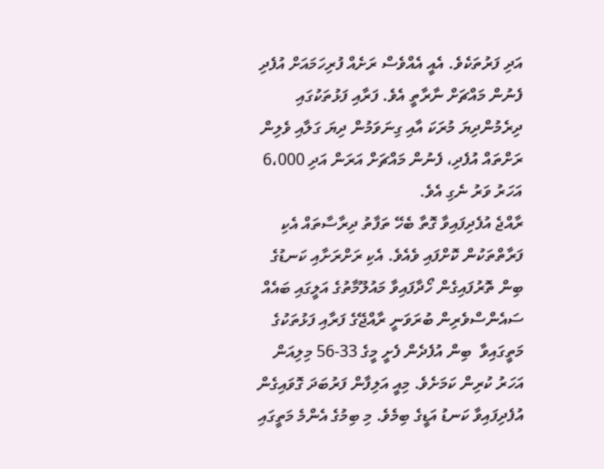އަދި ފަރުތަކެވެ. އެއީ އެއްވެސް ރަށެއް ފުރިހަމައަށް އުފެދި ފެނުން މައްޗަށް ނާރާތީ އެވެ. ފަރާއި ފަޅުތަކުގައި ދިރެމުންދިޔަ މުރަކަ އާއި ގިނަވަމުން ދިޔަ ގަލާއި ވެލިން ރަށްތައް އުފެދި، ފެނުން މައްޗަށް އަރަން އަދި 6،000 އަހަރު ވަރު ނެގި އެވެ.
ރާއްޖެ އުފެދިފައިވާ ގޮތާ ބެހޭ ތަފާތު ދިރާސާތައް އެކި ފަރާތްތަކުން ކޮށްފައި ވެއެވެ. އެކި ރަށްރަށާއި ކަނޑުގެ ބިން ތޮރުފައިގެން ހޯދާފައިވާ މައުލޫމާތުގެ އަލީގައި ބައެއް ސައެންސްވެރިން ބުރަވަނީ ރާއްޖޭގެ ފަރާއި ފަޅުތަކުގެ މަތީގައިވާ  ބިން އުފެދެން ފެށީ މީގެ 33-56 މިލިއަން އަހަރު ކުރިން ކަމަށެވެ. މިއީ އަލިފާން ފަރުބަދަ ގޮވައިގެން އުފެދިފައިވާ ކަނޑު އަޑީގެ ބިމެވެ. މި ބިމުގެ އެންމެ މަތީގައި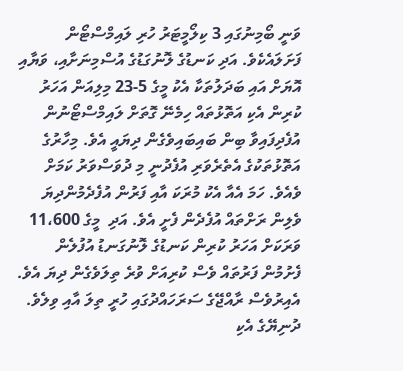ވަނީ ބޯމިނުގައި 3 ކިލޯމީޓަރު ހުރި ލައިމްސްޓޯން ފަށަލައެކެވެ. އަދި ކަނޑުގެ ލޮނުގަޑުގެ އުސްމިނަށާއި، ވަޔާއި އޮޔަށް އައި ބަދަލުތަކާ އެކު މީގެ 5-23 މިލިއަން އަހަރު ކުރިން އެކި އަތޮޅުތައް ހިމެނޭ ގޮތަށް ލައިމްސްޓޯނުން އުފެދިފައިވާ ބިން ބައިބައިވެގެން ދިޔައީ އެވެ. މިހާރުގެ އަތޮޅުތަކުގެ އެތެރެވަރި އުފެދުނީ މި ދުވަސްވަރު ކަމަށް ވެއެވެ. ހަމަ އެއާ އެކު މުރަކަ އާއި ފަރުން އުފެދެމުންދިޔަ ވެލިން ރަށްތައް އުފެދެން ފެށީ އެވެ. އަދި  މީގެ 11،600 ވަރަކަށް އަހަރު ކުރިން ކަނޑުގެ ލޮނުގަނޑު އުފުލެން ފެށުމުން ފަރުތައް ވެސް ކުރިއަށް ވުރެ ތިލަވެގެން ދިޔަ އެވެ. އެއިރުވެސް ރާއްޖޭގެ ސަރަހައްދުގައި ހުރީ ތިލަ އާއި ވިލެވެ.
ދުނިޔޭގެ އެކި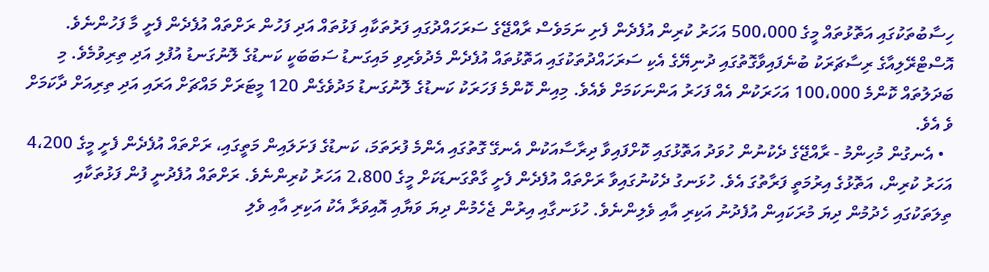ހިސާބުތަކުގައި އަތޮޅުތައް މީގެ 500،000 އަހަރު ކުރިން އުފެދެން ފެށި ނަމަވެސް ރާއްޖޭގެ ސަރަހައްދުގައި ފަރުތަކާއި ފަޅުތައް އަދި ފަހުން ރަށްތައް އުފެދެން ފެށީ މާ ފަހުންނެވެ. އޮސްޓްރޭލިއާގެ ރިސާޗަރަކު ބުނެފައިވާގޮތުގައި ދުނިޔޭގެ އެކި ސަރަހައްދުތަކުގައި އަތޮޅުތައް އުފެދެން މެދުވެރިވި މައިގަނޑު ސަބަބަކީ ކަނޑުގެ ލޮނުގަނޑު އުފުލި އަދި ތިރިވުމެވެ. މި ބަދަލުތައް ކޮންމެ 100،000 އަހަރަކުން އެއް ފަހަރު އަންނަކަމަށް ވެއެވެ. މިއިން ކޮންމެ ފަހަރަކު ކަނޑުގެ ލޮނުގަނޑު މަދުވެގެން 120 މީޓަރަށް މައްޗަށް އަރައި އަދި ތިރިއަށް ދާކަމަށް ވެ އެވެ.
  • އެނގުން މުހިންމު - ރާއްޖޭގެ ދެކުނުން ހުވަދު އަތޮޅުގައި ކޮށްފައިވާ ދިރާސާއަކުން އެނގޭ ގޮތުގައި އެންމެ ފުރަތަމަ، ކަނޑުގެ ފަށަލައިން މަތީގައި، ރަށްތައް އުފެދެން ފެށީ މީގެ 4،200 އަހަރު ކުރިން، އަތޮޅުގެ އިރުމަތީ ފަރާތުގަ އެވެ. ހުޅަނގު ދެކުނުގައިވާ ރަށްތައް އުފެދެން ފެށީ ގާތްގަނޑަކަށް މީގެ 2،800 އަހަރު ކުރިންނެވެ. ރަށްތައް އުފެދުނީ ފުން ފަޅުތަކާއި ތިލަތަކުގައި ހެދުމުން ދިޔަ މުރަކައިން އުފެދުނު އަކިރި އާއި ވެލިންނެވެ. ހުޅަނގާއި އިރުން ޖެހެމުން ދިޔަ ވަޔާއި އޮއިވަރާ އެކު އަކިރި އާއި ވެލި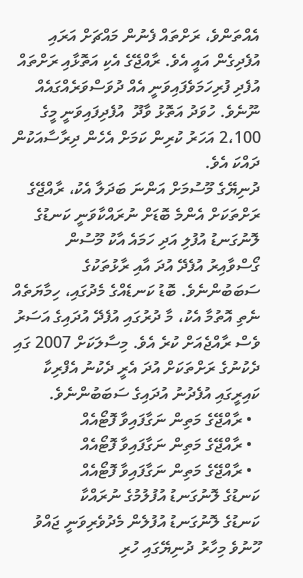އެއްތަންވެ، ރަށްތައް ފެނުން މައްޗަށް އަރައި އުފެދިގެން އައީ އެވެ. ރާއްޖޭގެ އެކި އަތޮޅާއި ރަށްތައް އުފެދި ފުރިހަމަވެފައިވަނީ އެއް ދުވަސްވަރެއްގައެއް ނޫނެވެ. ހުވަދު އަތޮޅު ވާދޫ  އުފެދިފައިވަނީ މީގެ 2،100 އަހަރު ކުރިން ކަމަށް އެހެން ދިރާސާއަކުން ދައްކަ އެވެ.
ދުނިޔޭގެ މޫސުމަށް އަންނަ ބަދަލާ އެކު، ރާއްޖޭގެ ރަށްތަކަށް އެންމެ ބޮޑަށް ނުރައްކާވަނީ ކަނޑުގެ ލޮނުގަނޑު އުފުލި އަދި ހަމައެ އާކު މޫސުން ގޯސްވާއިރު އުފެދޭ އުދަ އާއި ރާޅުތަކުގެ ސަބަބުންނެވެ. ބޮޑު ކަނޑެއްގެ މެދުގައި، ހިމާޔަތެއް ނެތި އޮތުމާ އެކު، މާ ދުރުގައި އުފެދޭ އުދައިގެ އަސަރު ވެސް ރާއްޖެއަށް ކުރެ އެވެ. މިސާލަކަށް 2007 ގައި ދެކުނުގެ ރަށްތަކަށް އުދަ އެރީ ދެކުނު އެފްރިކާ ކައިރީގައި އުފެދުނު އުދައިގެ ސަބަބުންނެވެ.
  • ރާއްޖޭގެ މަތިން ނަގާފައިވާ ފޮޓޯއެއް
  • ރާއްޖޭގެ މަތިން ނަގާފައިވާ ފޮޓޯއެއް
  • ރާއްޖޭގެ މަތިން ނަގާފައިވާ ފޮޓޯއެއް
ކަނޑުގެ ލޮނުގަނޑު އުފުލުމުގެ ނުރައްކާ
ކަނޑުގެ ލޮނުގަނޑު އުފުލެން މެދުވެރިވަނީ ޖައްވު ހޫނުވެ މިހާރު ދުނިޔޭގައި ހުރި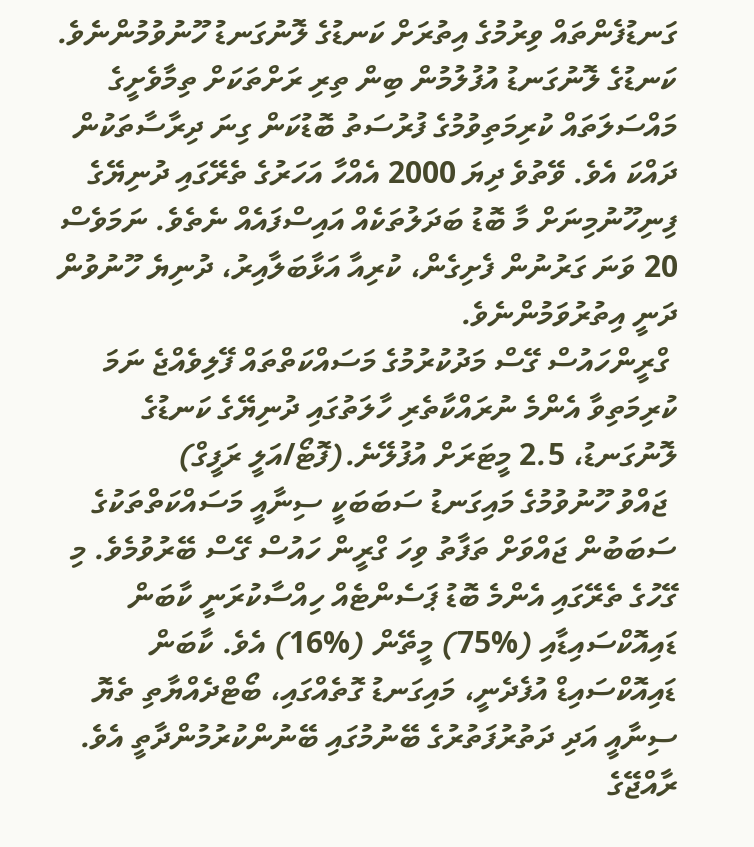ގަނޑުފެންތައް ވިރުމުގެ އިތުރަށް ކަނޑުގެ ލޮނުގަނޑު ހޫނުވުމުންނެވެ. ކަނޑުގެ ލޮނުގަނޑު އުފުލުމުން ބިން ތިރި ރަށްތަކަށް ތިމާވެށީގެ މައްސަލަތައް ކުރިމަތިވުމުގެ ފުރުސަތު ބޮޑުކަން ގިނަ ދިރާސާތަކުން ދައްކަ އެވެ. ވޭތުވެ ދިޔަ 2000 އެއްހާ އަހަރުގެ ތެރޭގައި ދުނިޔޭގެ ފިނިހޫނުމިނަށް މާ ބޮޑު ބަދަލުތަކެއް އައިސްފައެއް ނެތެވެ. ނަމަވެސް 20 ވަނަ ގަރުނުން ފެށިގެން، ކުރިއާ އަޅާބަލާއިރު، ދުނިޔެ ހޫނުވުން ދަނީ އިތުރުވަމުންނެވެ.
 ގްރީންހައުސް ގޭސް މަދުކުރުމުގެ މަސައްކަތްތައް ފޭލިވެއްޖެ ނަމަ ކުރިމަތިވާ އެންމެ ނުރައްކާތެރި ހާލަތުގައި ދުނިޔޭގެ ކަނޑުގެ ލޮނުގަނޑު، 2.5 މީޓަރަށް އުފުލޭނެ.(ފޮޓޯ/އަލީ ރަފީގް)
 ޖައްވު ހޫނުވުމުގެ މައިގަނޑު ސަބަބަކީ ސިނާއީ މަސައްކަތްތަކުގެ ސަބަބުން ޖައްވަށް ތަފާތު ވިހަ ގްރީން ހައުސް ގޭސް ބޭރުވުމެވެ. މި ގޭހުގެ ތެރޭގައި އެންމެ ބޮޑު ޕަސެންޓެއް ހިއްސާކުރަނީ ކާބަން ޑައިއޮކްސައިޑާއި (%75) މީތޭން (%16) އެވެ. ކާބަން ޑައިއޮކްސައިޑް އުފެދެނީ، މައިގަނޑު ގޮތެއްގައި، ބޯޓްދެއްޔާތި ތެޔޮ ސިނާއީ އަދި ދަތުރުފަތުރުގެ ބޭނުމުގައި ބޭނުންކުރުމުންދާތީ އެވެ.
ރާއްޖޭގެ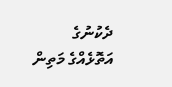ދެކުނުގެ އަތޮޅެއްގެ މަތިން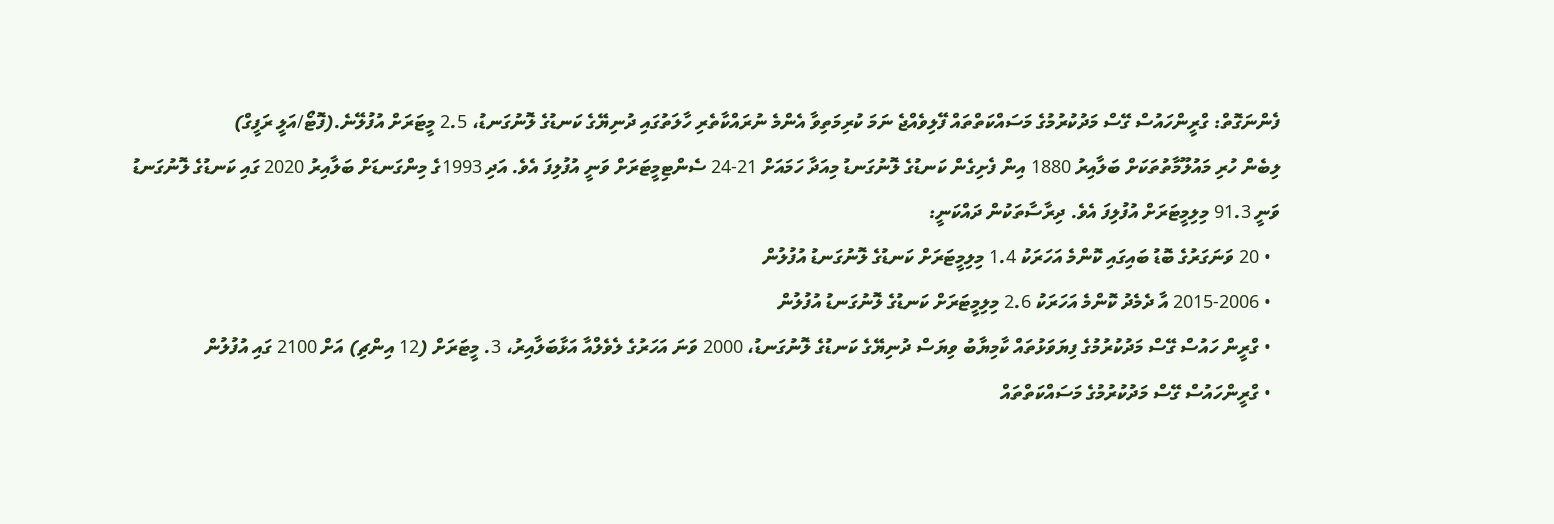ފެންނަގޮތް: ގްރީންހައުސް ގޭސް މަދުކުރުމުގެ މަސައްކަތްތައް ފޭލިވެއްޖެ ނަމަ ކުރިމަތިވާ އެންމެ ނުރައްކާތެރި ހާލަތުގައި ދުނިޔޭގެ ކަނޑުގެ ލޮނުގަނޑު، 2.5 މީޓަރަށް އުފުލޭނެ.(ފޮޓޯ/އަލީ ރަފީގް)
ލިބެން ހުރި މައުލޫމާތުތަކަށް ބަލާއިރު 1880 އިން ފެށިގެން ކަނޑުގެ ލޮނުގަނޑު މިއަދާ ހަމައަށް 21-24 ސެންޓިމީޓަރަށް ވަނީ އުފުލިފަ އެވެ. އަދި 1993ގެ މިންގަނޑަށް ބަލާއިރު 2020 ގައި ކަނޑުގެ ލޮނުގަނޑު ވަނީ 91.3 މިލިމީޓަރަށް އުފުލިފަ އެވެ. ދިރާސާތަކުން ދައްކަނީ:
  • 20 ވަނަގަރުގެ ބޮޑު ބައިގައި ކޮންމެ އަހަރަކު 1.4 މިލިމީޓަރަށް ކަނޑުގެ ލޮނުގަނޑު އުފުލުން
  • 2015-2006 އާ ދެމެދު ކޮންމެ އަހަރަކު 2.6 މިލިމީޓަރަށް ކަނޑުގެ ލޮނުގަނޑު އުފުލުން
  • ގްރީން ހައުސް ގޭސް މަދުކުރުމުގެ ފިޔަވަޅުތައް ކާމިޔާބު ވިޔަސް ދުނިޔޭގެ ކަނޑުގެ ލޮނުގަނޑު، 2000 ވަނަ އަހަރުގެ ލެވެލްއާ އަޅާބަލާއިރު، 3. މީޓަރަށް (12 އިންޗި) އަށް 2100 ގައި އުފުލުން
  • ގްރީންހައުސް ގޭސް މަދުކުރުމުގެ މަސައްކަތްތައް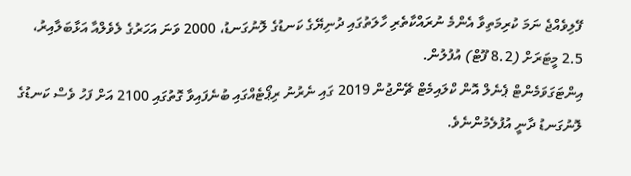ފޭލިވެއްޖެ ނަމަ ކުރިމަތިވާ އެންމެ ނުރައްކާތެރި ހާލަތުގައި ދުނިޔޭގެ ކަނޑުގެ ލޮނުގަނޑު، 2000 ވަނަ އަހަރުގެ ލެވެލްއާ އަޅާބަލާއިރު، 2.5 މީޓަރަށް (8.2 ފޫޓް) އުފުލުން.
އިންޓަގަވަމެންޓް ޕެނެލް އޮން ކްލައިމެޓް ޗޭންޖުން 2019 ގައި ނެރުނު ރިޕޯޓެއްގައި ބުނެފައިވާ ގޮތުގައި 2100 އަށް ފަހު ވެސް ކަނޑުގެ ލޮނުގަނޑު ދާނީ އުފުލެމުންނެވެ.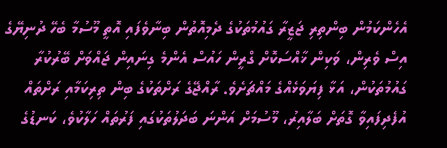އެހެންކަމުން ބިންތިރި ޖަޒީރާ ގައުމުތަކުގެ ދެމިއޮތުން ބިނާވެފައި އޮތީ މޫސުމާ ބެހޭ ދުނިޔޭގެ އިސް ވެރިން، ވަކިން ޚާއްސަކޮށް ގްރީން ހައުސް އެންމެ ގިނައިން ޖައްވަށް ބޭރުކުރާ ގައުމުތަކުން، އަޅާ ފިޔަވަޅެއްގެ މައްޗަށެވެ. ރާއްޖޭގެ ރަށްތަކުގެ ބިން ތިރިކަމާއި ރަށްތައް އުފެދިފައިވާ ގޮތަށް ބަލާއިރު، މޫސުމަށް އަންނަ ބަދަލުތަކުގައި ފަރުތައް ހަލާކުވެ، ކަނޑުގެ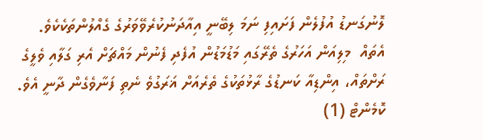ލޮނުގަނޑު އުފުލެން ފަށައިފި ނަމަ ލިބޭނީ އިއާދަނުކުރެވޭވަރުގެ ގެއްލުންތަކެކެވެ. އެތައް  މިލިއަން އަހަރުގެ ތެރޭގައި މަޑުމަޑުން އުފެދި ފެނުން މައްޗަށް އެރި ގަލާއި ވެލީގެ ރަށްތައް، އިންޑިއާ ކަނޑުގެ ރާޅުތަކުގެ ތެރެއަށް ޣަރަގުވެ ނެތި ފަނާވެގެން ދާނީ އެވެ.
ކޮމެންޓް (1)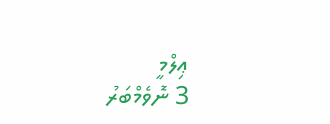ޢިލްމީ
3 ނޮވެމްބަރު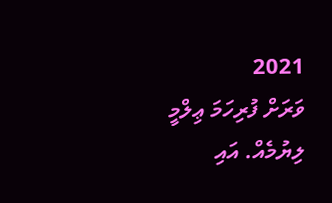2021
ވަރަށް ފުރިހަމަ ޢިލްމީ ލިޔުމެއް. އައި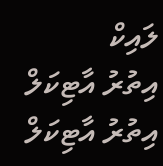ލައިކް
އިތުރު އާޓިކަލް
އިތުރު އާޓިކަލް